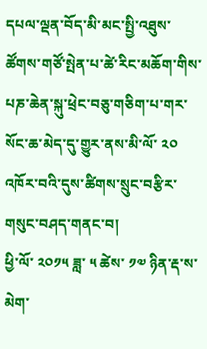དཔལ་ལྡན་བོད་མི་མང་སྤྱི་འཐུས་ཚོགས་གཙོ་སྤེན་པ་ཚེ་རིང་མཆོག་གིས་པཎ་ཆེན་སྐུ་ཕྲེང་བཅུ་གཅིག་པ་གར་སོང་ཆ་མེད་དུ་གྱུར་ནས་མི་ལོ་ ༢༠ འཁོར་བའི་དུས་ཚིགས་སྲུང་བརྩིར་གསུང་བཤད་གནང་བ།
ཕྱི་ལོ་ ༢༠༡༥ ཟླ་ ༥ ཚེས་ ༡༧ ཉིན་རྡ་ས་མེག་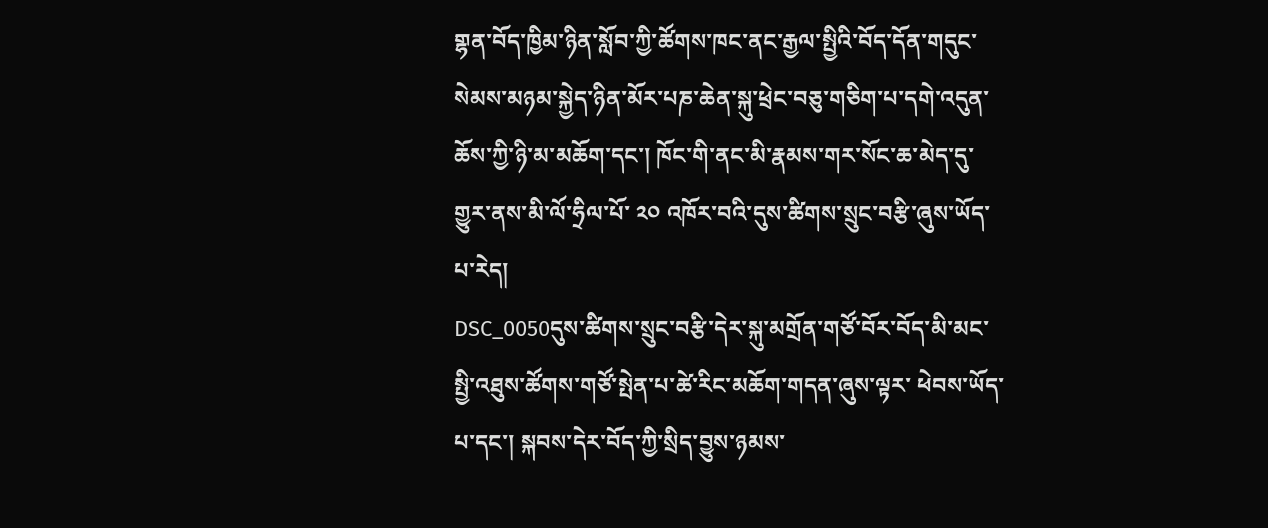གྷན་བོད་ཁྱིམ་ཉིན་སློབ་ཀྱི་ཚོགས་ཁང་ནང་རྒྱལ་སྤྱིའི་བོད་དོན་གདུང་སེམས་མཉམ་སྐྱེད་ཉིན་མོར་པཎ་ཆེན་སྐུ་ཕྲེང་བཅུ་གཅིག་པ་དགེ་འདུན་ཆོས་ཀྱི་ཉི་མ་མཆོག་དང་། ཁོང་གི་ནང་མི་རྣམས་གར་སོང་ཆ་མེད་དུ་གྱུར་ནས་མི་ལོ་ཧྲིལ་པོ་ ༢༠ འཁོར་བའི་དུས་ཚིགས་སྲུང་བརྩི་ཞུས་ཡོད་པ་རེད།
DSC_0050དུས་ཚིགས་སྲུང་བརྩི་དེར་སྐུ་མགྲོན་གཙོ་བོར་བོད་མི་མང་སྤྱི་འཐུས་ཚོགས་གཙོ་སྤེན་པ་ཚེ་རིང་མཆོག་གདན་ཞུས་ལྟར་ ཕེབས་ཡོད་པ་དང་། སྐབས་དེར་བོད་ཀྱི་སྲིད་བྱུས་ཉམས་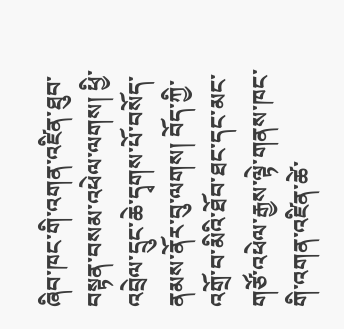ཞིབ་ཁང་གི་འགན་འཛིན་ཐུབ་བསྟན་བསམ་འཕེལ་ལགས། ཕྱི་འབྲེལ་དྲུང་ཆེ་དྭགས་པོ་བསོད་ནམས་ནོར་བུ་ལགས། བོད་ཀྱི་འགྲོ་བ་མིའི་ཐོབ་ཐང་དང་མང་གཙོ་འཕེལ་རྒྱས་ལྟེ་གནས་ཁང་གི་འགན་འཛིན་ཚེ་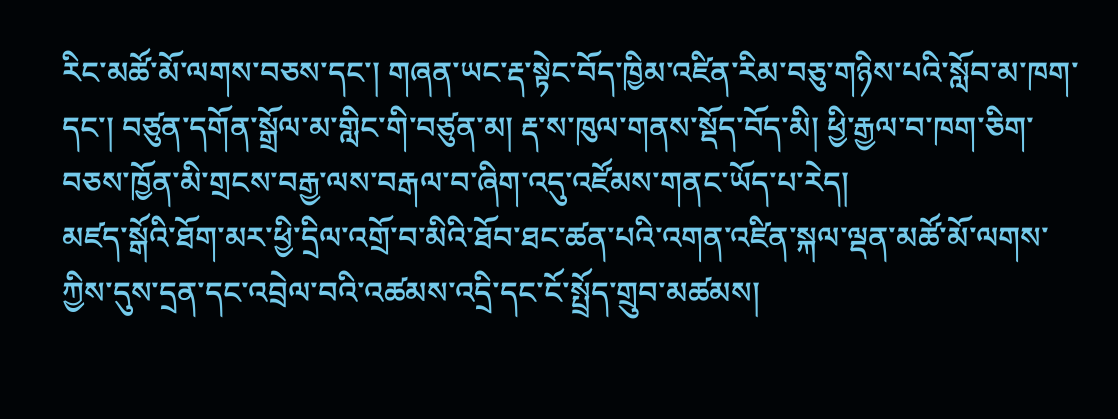རིང་མཚོ་མོ་ལགས་བཅས་དང་། གཞན་ཡང་རྡ་སྟེང་བོད་ཁྱིམ་འཛིན་རིམ་བཅུ་གཉིས་པའི་སློབ་མ་ཁག་དང་། བཙུན་དགོན་སྒྲོལ་མ་གླིང་གི་བཙུན་མ། རྡ་ས་ཁུལ་གནས་སྡོད་བོད་མི། ཕྱི་རྒྱལ་བ་ཁག་ཅིག་བཅས་ཁྱོན་མི་གྲངས་བརྒྱ་ལས་བརྒལ་བ་ཞིག་འདུ་འཛོམས་གནང་ཡོད་པ་རེད།
མཛད་སྒོའི་ཐོག་མར་ཕྱི་དྲིལ་འགྲོ་བ་མིའི་ཐོབ་ཐང་ཚན་པའི་འགན་འཛིན་སྐལ་ལྡན་མཚོ་མོ་ལགས་ཀྱིས་དུས་དྲན་དང་འབྲེལ་བའི་འཚམས་འདྲི་དང་ངོ་སྤྲོད་གྲུབ་མཚམས།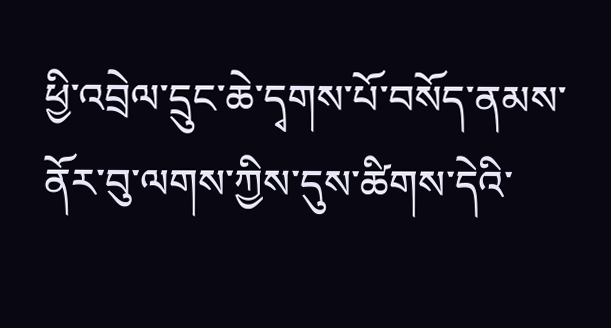ཕྱི་འབྲེལ་དྲུང་ཆེ་དྭགས་པོ་བསོད་ནམས་ནོར་བུ་ལགས་ཀྱིས་དུས་ཚིགས་དེའི་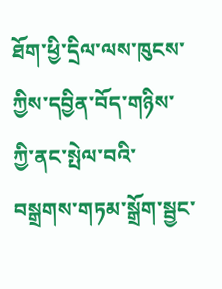ཐོག་ཕྱི་དྲིལ་ལས་ཁུངས་ཀྱིས་དབྱིན་བོད་གཉིས་ཀྱི་ནང་སྤེལ་བའི་བསྒྲགས་གཏམ་སྒྲོག་སྦྱང་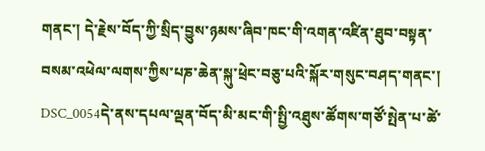གནང་། དེ་རྗེས་བོད་ཀྱི་སྲིད་བྱུས་ཉམས་ཞིབ་ཁང་གི་འགན་འཛིན་ཐུབ་བསྟན་བསམ་འཕེལ་ལགས་ཀྱིས་པཎ་ཆེན་སྐུ་ཕྲེང་བཅུ་པའི་སྐོར་གསུང་བཤད་གནང་།
DSC_0054དེ་ནས་དཔལ་ལྡན་བོད་མི་མང་གི་སྤྱི་འཐུས་ཚོགས་གཙོ་སྤེན་པ་ཚེ་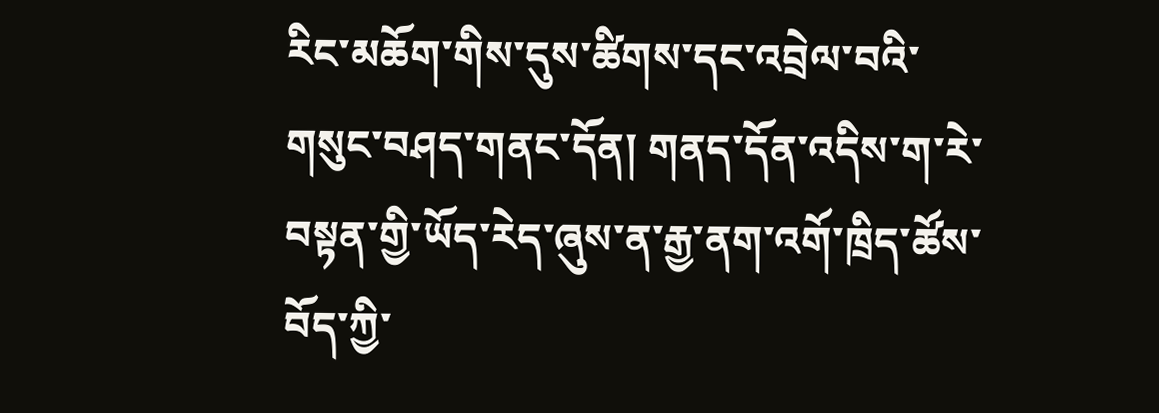རིང་མཆོག་གིས་དུས་ཚིགས་དང་འབྲེལ་བའི་གསུང་བཤད་གནང་དོན། གནད་དོན་འདིས་ག་རེ་བསྟན་གྱི་ཡོད་རེད་ཞུས་ན་རྒྱ་ནག་འགོ་ཁྲིད་ཚོས་བོད་ཀྱི་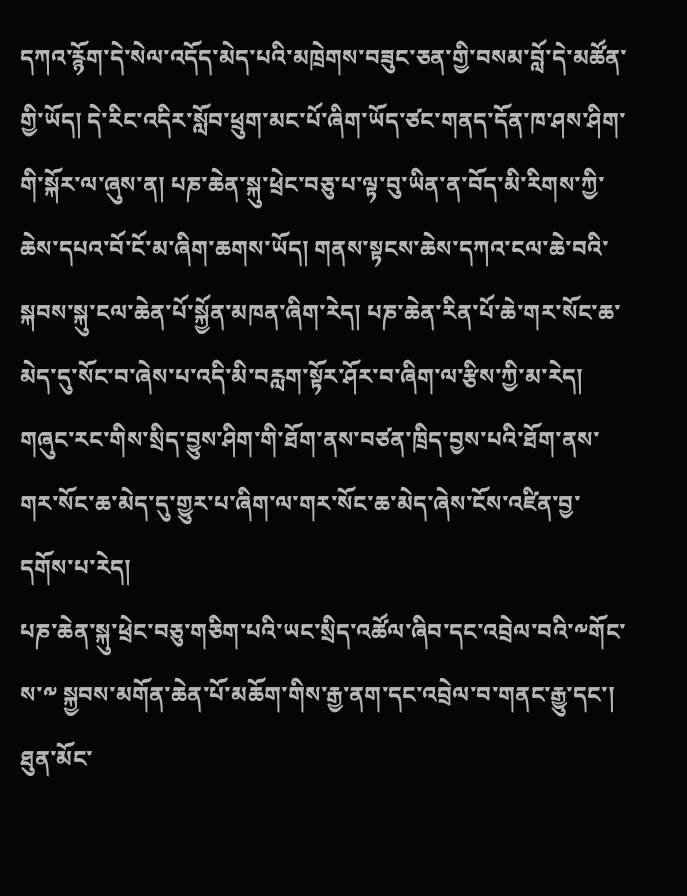དཀའ་རྙོག་དེ་སེལ་འདོད་མེད་པའི་མཁྲེགས་བཟུང་ཅན་གྱི་བསམ་བློ་དེ་མཚོན་གྱི་ཡོད། དེ་རིང་འདིར་སློབ་ཕྲུག་མང་པོ་ཞིག་ཡོད་ཙང་གནད་དོན་ཁ་ཤས་ཤིག་གི་སྐོར་ལ་ཞུས་ན། པཎ་ཆེན་སྐུ་ཕྲེང་བཅུ་པ་ལྟ་བུ་ཡིན་ན་བོད་མི་རིགས་ཀྱི་ཆེས་དཔའ་བོ་ངོ་མ་ཞིག་ཆགས་ཡོད། གནས་སྟངས་ཆེས་དཀའ་ངལ་ཆེ་བའི་སྐབས་སྐུ་ངལ་ཆེན་པོ་སྐྱོན་མཁན་ཞིག་རེད། པཎ་ཆེན་རིན་པོ་ཆེ་གར་སོང་ཆ་མེད་དུ་སོང་བ་ཞེས་པ་འདི་མི་བརླག་སྟོར་ཤོར་བ་ཞིག་ལ་རྩིས་ཀྱི་མ་རེད། གཞུང་རང་གིས་སྲིད་བྱུས་ཤིག་གི་ཐོག་ནས་བཙན་ཁྲིད་བྱས་པའི་ཐོག་ནས་གར་སོང་ཆ་མེད་དུ་གྱུར་པ་ཞིག་ལ་གར་སོང་ཆ་མེད་ཞེས་ངོས་འཛིན་བྱ་དགོས་པ་རེད།
པཎ་ཆེན་སྐུ་ཕྲེང་བཅུ་གཅིག་པའི་ཡང་སྲིད་འཚོལ་ཞིབ་དང་འབྲེལ་བའི་༸གོང་ས་༸ སྐྱབས་མགོན་ཆེན་པོ་མཆོག་གིས་རྒྱ་ནག་དང་འབྲེལ་བ་གནང་རྒྱུ་དང་། ཐུན་མོང་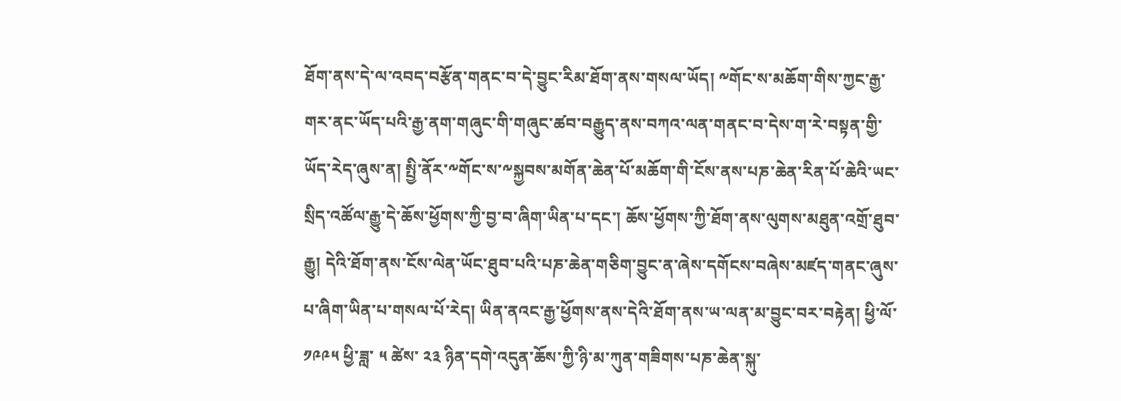ཐོག་ནས་དེ་ལ་འབད་བརྩོན་གནང་བ་དེ་བྱུང་རིམ་ཐོག་ནས་གསལ་ཡོད། ༸གོང་ས་མཆོག་གིས་ཀྱང་རྒྱ་གར་ནང་ཡོད་པའི་རྒྱ་ནག་གཞུང་གི་གཞུང་ཚབ་བརྒྱུད་ནས་བཀའ་ལན་གནང་བ་དེས་ག་རེ་བསྟན་གྱི་ཡོད་རེད་ཞུས་ན། སྤྱི་ནོར་༸གོང་ས་༸སྐྱབས་མགོན་ཆེན་པོ་མཆོག་གི་ངོས་ནས་པཎ་ཆེན་རིན་པོ་ཆེའི་ཡང་སྲིད་འཚོལ་རྒྱུ་དེ་ཆོས་ཕྱོགས་ཀྱི་བྱ་བ་ཞིག་ཡིན་པ་དང་། ཆོས་ཕྱོགས་ཀྱི་ཐོག་ནས་ལུགས་མཐུན་འགྲོ་ཐུབ་རྒྱུ། དེའི་ཐོག་ནས་ངོས་ལེན་ཡོང་ཐུབ་པའི་པཎ་ཆེན་གཅིག་བྱུང་ན་ཞེས་དགོངས་བཞེས་མཛད་གནང་ཞུས་པ་ཞིག་ཡིན་པ་གསལ་པོ་རེད། ཡིན་ནའང་རྒྱ་ཕྱོགས་ནས་དེའི་ཐོག་ནས་ཡ་ལན་མ་བྱུང་བར་བརྟེན། ཕྱི་ལོ་ ༡༩༩༥ ཕྱི་ཟླ་ ༥ ཚེས་ ༢༣ ཉིན་དགེ་འདུན་ཆོས་ཀྱི་ཉི་མ་ཀུན་གཟིགས་པཎ་ཆེན་སྐུ་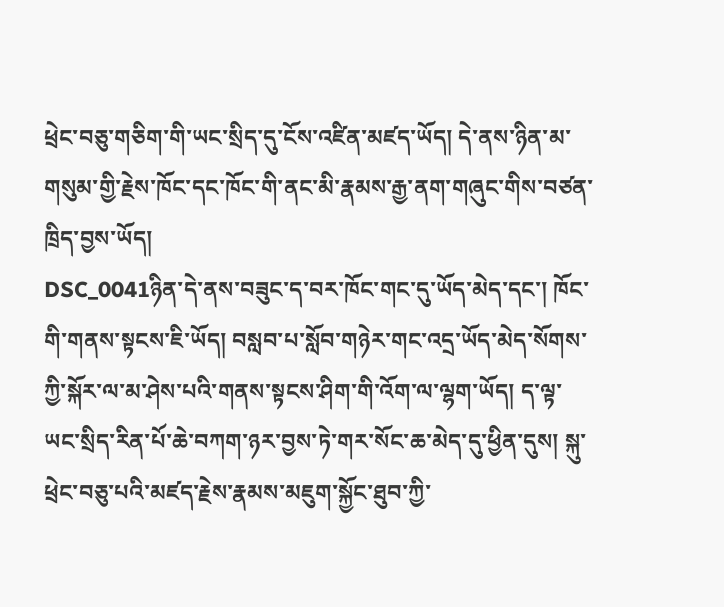ཕྲེང་བཅུ་གཅིག་གི་ཡང་སྲིད་དུ་ངོས་འཛིན་མཛད་ཡོད། དེ་ནས་ཉིན་མ་གསུམ་གྱི་རྗེས་ཁོང་དང་ཁོང་གི་ནང་མི་རྣམས་རྒྱ་ནག་གཞུང་གིས་བཙན་ཁྲིད་བྱས་ཡོད།
DSC_0041ཉིན་དེ་ནས་བཟུང་ད་བར་ཁོང་གང་དུ་ཡོད་མེད་དང་། ཁོང་གི་གནས་སྟངས་ཇི་ཡོད། བསླབ་པ་སློབ་གཉེར་གང་འདྲ་ཡོད་མེད་སོགས་ཀྱི་སྐོར་ལ་མ་ཤེས་པའི་གནས་སྟངས་ཤིག་གི་འོག་ལ་ལྷག་ཡོད། ད་ལྟ་ཡང་སྲིད་རིན་པོ་ཆེ་བཀག་ཉར་བྱས་ཏེ་གར་སོང་ཆ་མེད་དུ་ཕྱིན་དུས། སྐུ་ཕྲེང་བཅུ་པའི་མཛད་རྗེས་རྣམས་མཇུག་སྐྱོང་ཐུབ་ཀྱི་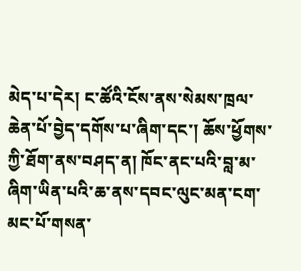མེད་པ་དེར། ང་ཚོའི་ངོས་ནས་སེམས་ཁྲལ་ཆེན་པོ་བྱེད་དགོས་པ་ཞིག་དང་། ཆོས་ཕྱོགས་ཀྱི་ཐོག་ནས་བཤད་ན། ཁོང་ནང་པའི་བླ་མ་ཞིག་ཡིན་པའི་ཆ་ནས་དབང་ལུང་མན་ངག་མང་པོ་གསན་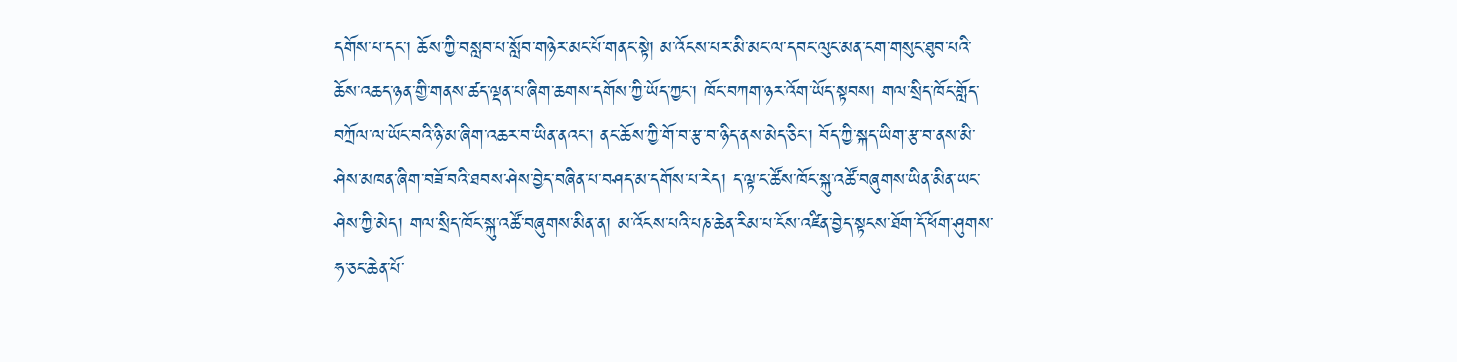དགོས་པ་དང་། ཆོས་ཀྱི་བསླབ་པ་སློབ་གཉེར་མང་པོ་གནང་སྟེ། མ་འོངས་པར་མི་མང་ལ་དབང་ལུང་མན་ངག་གསུང་ཐུབ་པའི་ཆོས་འཆད་ཉན་གྱི་གནས་ཚད་ལྡན་པ་ཞིག་ཆགས་དགོས་ཀྱི་ཡོད་ཀྱང་། ཁོང་བཀག་ཉར་འོག་ཡོད་སྟབས། གལ་སྲིད་ཁོང་གློད་བཀྲོལ་ལ་ཡོང་བའི་ཉི་མ་ཞིག་འཆར་བ་ཡིན་ནའང་། ནང་ཆོས་ཀྱི་གོ་བ་རྩ་བ་ཉིད་ནས་མེད་ཅིང་། བོད་ཀྱི་སྐད་ཡིག་རྩ་བ་ནས་མི་ཤེས་མཁན་ཞིག་བཟོ་བའི་ཐབས་ཤེས་བྱེད་བཞིན་པ་བཤད་མ་དགོས་པ་རེད། ད་ལྟ་ང་ཚོས་ཁོང་སྐུ་འཚོ་བཞུགས་ཡིན་མིན་ཡང་ཤེས་ཀྱི་མེད། གལ་སྲིད་ཁོང་སྐུ་འཚོ་བཞུགས་མིན་ན། མ་འོངས་པའི་པཎ་ཆེན་རིམ་པ་ངོས་འཛིན་བྱེད་སྟངས་ཐོག་དོ་ཕོག་ཤུགས་ཧ་ཅང་ཆེན་པོ་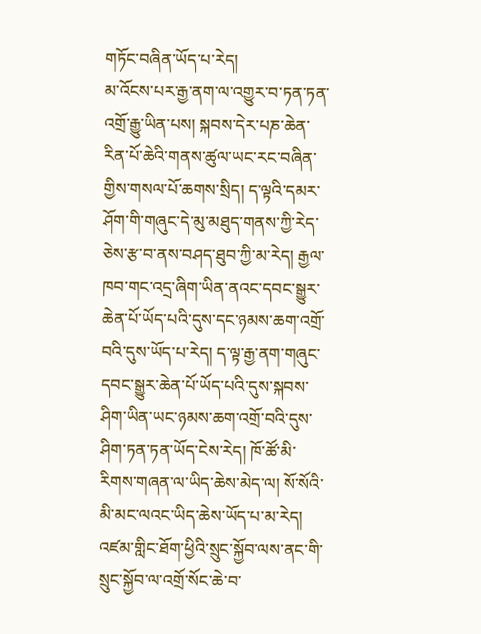གཏོང་བཞིན་ཡོད་པ་རེད།
མ་འོངས་པར་རྒྱ་ནག་ལ་འགྱུར་བ་ཏན་ཏན་འགྲོ་རྒྱུ་ཡིན་པས། སྐབས་དེར་པཎ་ཆེན་རིན་པོ་ཆེའི་གནས་ཚུལ་ཡང་རང་བཞིན་གྱིས་གསལ་པོ་ཆགས་སྲིད། ད་ལྟའི་དམར་ཤོག་གི་གཞུང་དེ་མུ་མཐུད་གནས་ཀྱི་རེད་ཅེས་རྩ་བ་ནས་བཤད་ཐུབ་ཀྱི་མ་རེད། རྒྱལ་ཁབ་གང་འདྲ་ཞིག་ཡིན་ནའང་དབང་སྒྱུར་ཆེན་པོ་ཡོད་པའི་དུས་དང་ཉམས་ཆག་འགྲོ་བའི་དུས་ཡོད་པ་རེད། ད་ལྟ་རྒྱ་ནག་གཞུང་དབང་སྒྱུར་ཆེན་པོ་ཡོད་པའི་དུས་སྐབས་ཤིག་ཡིན་ཡང་ཉམས་ཆག་འགྲོ་བའི་དུས་ཤིག་ཏན་ཏན་ཡོད་ངེས་རེད། ཁོ་ཚོ་མི་རིགས་གཞན་ལ་ཡིད་ཆེས་མེད་ལ། སོ་སོའི་མི་མང་ལའང་ཡིད་ཆེས་ཡོད་པ་མ་རེད། འཛམ་གླིང་ཐོག་ཕྱིའི་སྲུང་སྐྱོབ་ལས་ནང་གི་སྲུང་སྐྱོབ་ལ་འགྲོ་སོང་ཆེ་བ་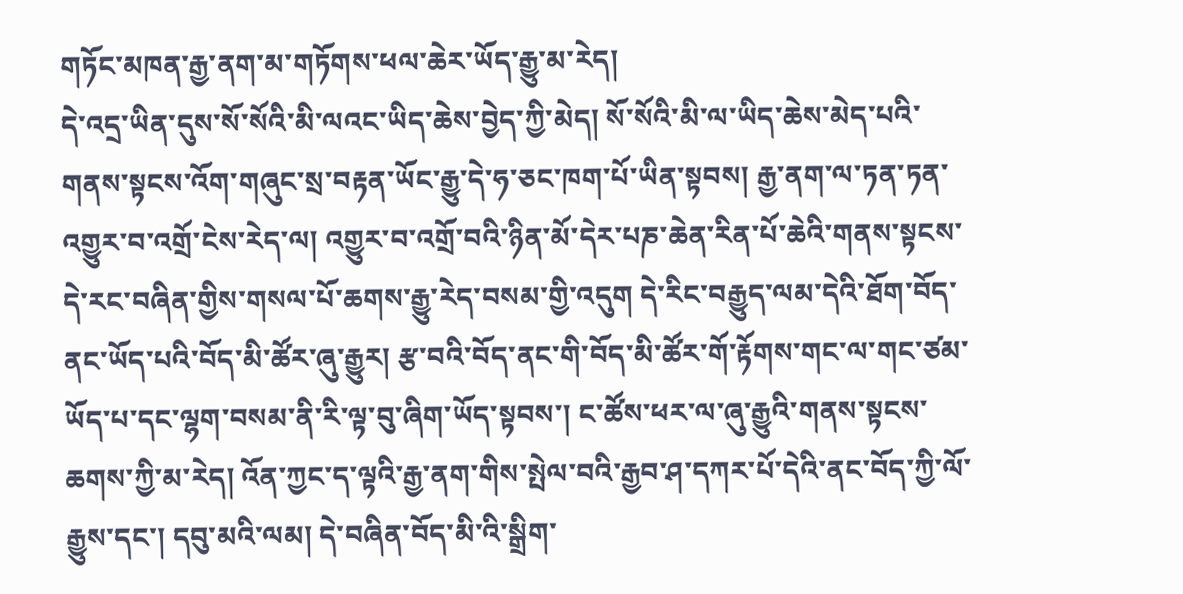གཏོང་མཁན་རྒྱ་ནག་མ་གཏོགས་ཕལ་ཆེར་ཡོད་རྒྱུ་མ་རེད།
དེ་འདྲ་ཡིན་དུས་སོ་སོའི་མི་ལའང་ཡིད་ཆེས་བྱེད་ཀྱི་མེད། སོ་སོའི་མི་ལ་ཡིད་ཆེས་མེད་པའི་གནས་སྟངས་འོག་གཞུང་སྲ་བརྟན་ཡོང་རྒྱུ་དེ་ཧ་ཅང་ཁག་པོ་ཡིན་སྟབས། རྒྱ་ནག་ལ་ཏན་ཏན་འགྱུར་བ་འགྲོ་ངེས་རེད་ལ། འགྱུར་བ་འགྲོ་བའི་ཉིན་མོ་དེར་པཎ་ཆེན་རིན་པོ་ཆེའི་གནས་སྟངས་དེ་རང་བཞིན་གྱིས་གསལ་པོ་ཆགས་རྒྱུ་རེད་བསམ་གྱི་འདུག དེ་རིང་བརྒྱུད་ལམ་དེའི་ཐོག་བོད་ནང་ཡོད་པའི་བོད་མི་ཚོར་ཞུ་རྒྱུར། རྩ་བའི་བོད་ནང་གི་བོད་མི་ཚོར་གོ་རྟོགས་གང་ལ་གང་ཙམ་ཡོད་པ་དང་ལྷག་བསམ་ནི་རི་ལྟ་བུ་ཞིག་ཡོད་སྟབས་། ང་ཚོས་ཕར་ལ་ཞུ་རྒྱུའི་གནས་སྟངས་ཆགས་ཀྱི་མ་རེད། འོན་ཀྱང་ད་ལྟའི་རྒྱ་ནག་གིས་སྤེལ་བའི་རྒྱབ་ཤ་དཀར་པོ་དེའི་ནང་བོད་ཀྱི་ལོ་རྒྱུས་དང་། དབུ་མའི་ལམ། དེ་བཞིན་བོད་མི་འི་སྒྲིག་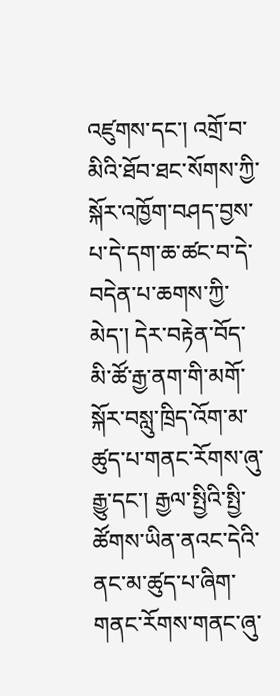འཛུགས་དང་། འགྲོ་བ་མིའི་ཐོབ་ཐང་སོགས་ཀྱི་སྐོར་འཁྱོག་བཤད་བྱས་པ་དེ་དག་ཆ་ཚང་བ་དེ་བདེན་པ་ཆགས་ཀྱི་མེད་། དེར་བརྟེན་བོད་མི་ཚོ་རྒྱ་ནག་གི་མགོ་སྐོར་བསླུ་ཁྲིད་འོག་མ་ཚུད་པ་གནང་རོགས་ཞུ་རྒྱུ་དང་། རྒྱལ་སྤྱིའི་སྤྱི་ཚོགས་ཡིན་ནའང་དེའི་ནང་མ་ཚུད་པ་ཞིག་གནང་རོགས་གནང་ཞུ་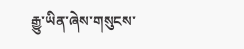རྒྱུ་ཡིན་ཞེས་གསུངས་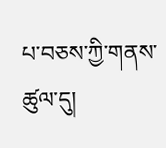པ་བཅས་ཀྱི་གནས་ཚུལ་དུ།